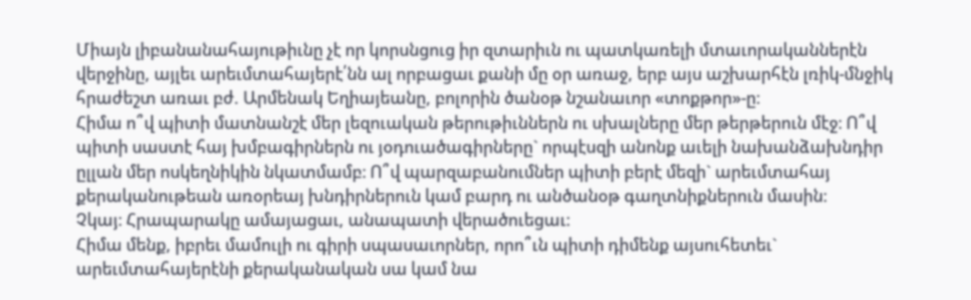Միայն լիբանանահայութիւնը չէ որ կորսնցուց իր զտարիւն ու պատկառելի մտաւորականներէն վերջինը, այլեւ արեւմտահայերէ՛նն ալ որբացաւ քանի մը օր առաջ, երբ այս աշխարհէն լռիկ-մնջիկ հրաժեշտ առաւ բժ. Արմենակ Եղիայեանը, բոլորին ծանօթ նշանաւոր «տոքթոր»-ը։
Հիմա ո՞վ պիտի մատնանշէ մեր լեզուական թերութիւններն ու սխալները մեր թերթերուն մէջ։ Ո՞վ պիտի սաստէ հայ խմբագիրներն ու յօդուածագիրները` որպէսզի անոնք աւելի նախանձախնդիր ըլլան մեր ոսկեղնիկին նկատմամբ։ Ո՞վ պարզաբանումներ պիտի բերէ մեզի` արեւմտահայ քերականութեան առօրեայ խնդիրներուն կամ բարդ ու անծանօթ գաղտնիքներուն մասին։
Չկայ։ Հրապարակը ամայացաւ, անապատի վերածուեցաւ։
Հիմա մենք, իբրեւ մամուլի ու գիրի սպասաւորներ, որո՞ւն պիտի դիմենք այսուհետեւ` արեւմտահայերէնի քերականական սա կամ նա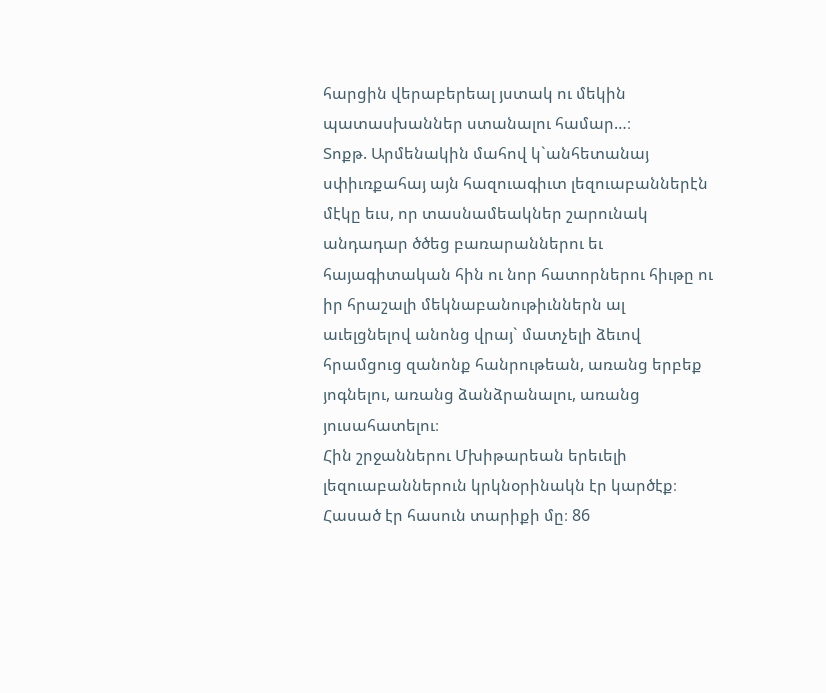հարցին վերաբերեալ յստակ ու մեկին պատասխաններ ստանալու համար…։
Տոքթ. Արմենակին մահով կ`անհետանայ սփիւռքահայ այն հազուագիւտ լեզուաբաններէն մէկը եւս, որ տասնամեակներ շարունակ անդադար ծծեց բառարաններու եւ հայագիտական հին ու նոր հատորներու հիւթը ու իր հրաշալի մեկնաբանութիւններն ալ աւելցնելով անոնց վրայ` մատչելի ձեւով հրամցուց զանոնք հանրութեան, առանց երբեք յոգնելու, առանց ձանձրանալու, առանց յուսահատելու։
Հին շրջաններու Մխիթարեան երեւելի լեզուաբաններուն կրկնօրինակն էր կարծէք։
Հասած էր հասուն տարիքի մը։ 86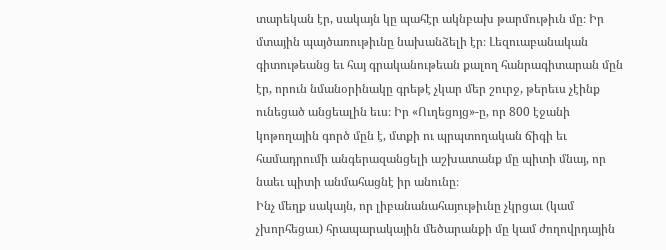տարեկան էր, սակայն կը պահէր ակնբախ թարմութիւն մը։ Իր մտային պայծառութիւնը նախանձելի էր։ Լեզուաբանական գիտութեանց եւ հայ գրականութեան քալող հանրագիտարան մըն էր, որուն նմանօրինակը գրեթէ չկար մեր շուրջ, թերեւս չէինք ունեցած անցեալին եւս։ Իր «Ուղեցոյց»-ը, որ 800 էջանի կոթողային գործ մըն է, մտքի ու պրպտողական ճիգի եւ համադրումի անգերազանցելի աշխատանք մը պիտի մնայ, որ նաեւ պիտի անմահացնէ իր անունը։
Ինչ մեղք սակայն, որ լիբանանահայութիւնը չկրցաւ (կամ չխորհեցաւ) հրապարակային մեծարանքի մը կամ ժողովրդային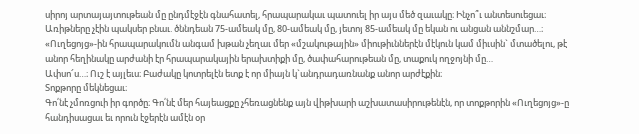սիրոյ արտայայտութեան մը ընդմէջէն գնահատել, հրապարակաւ պատուել իր այս մեծ զաւակը։ Ինչո՞ւ անտեսուեցաւ։ Առիթները չէին պակսեր բնաւ. ծննդեան 75-ամեակ մը, 80-ամեակ մը, յետոյ 85-ամեակ մը եկան ու անցան աննշմար…։ «Ուղեցոյց»-ին հրապարակումն անգամ խթան չեղաւ մեր «մշակութային» միութիւններէն մէկուն կամ միւսին` մտածելու, թէ անոր հեղինակը արժանի էր հրապարակային երախտիքի մը, ծափահարութեան մը, տաքուկ ողջոյնի մը…
Ափսո՜ս…։ Ուշ է այլեւս։ Բաժակը կոտրելէն ետք է որ միայն կ`անդրադառնանք անոր արժէքին։
Տոքթորը մեկնեցաւ։
Գո՛նէ չմոռցուի իր գործը։ Գո՛նէ մեր հայեացքը չհեռացնենք այն վիթխարի աշխատասիրութենէն, որ տոքթորին «Ուղեցոյց»-ը հանդիսացաւ եւ որուն էջերէն ամէն օր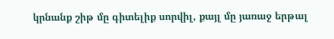կրնանք շիթ մը գիտելիք սորվիլ, քայլ մը յառաջ երթալ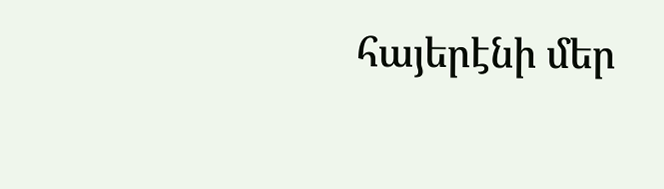հայերէնի մեր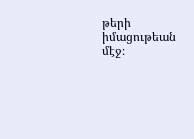թերի իմացութեան մէջ։